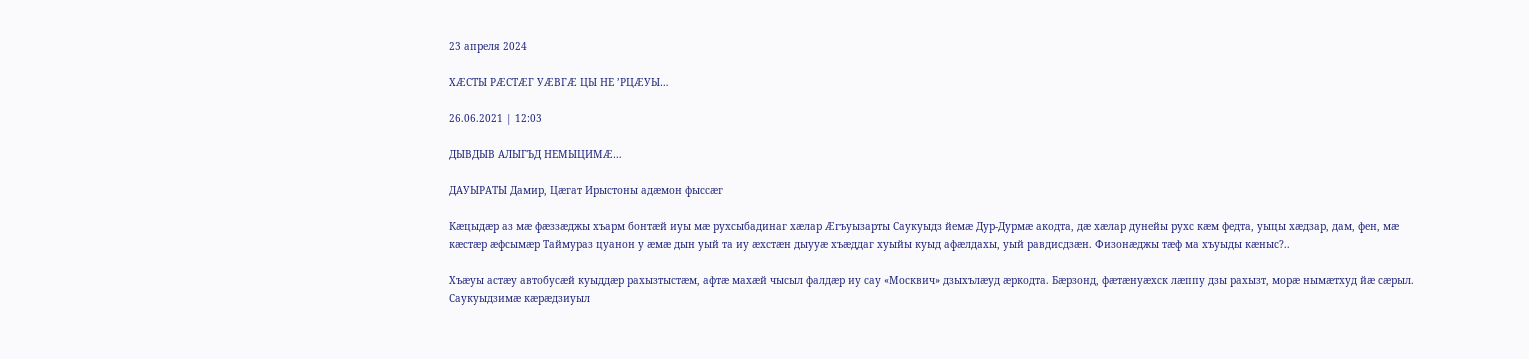23 апреля 2024

ХӔСТЫ РӔСТӔГ УӔВГӔ ЦЫ НЕ ’РЦӔУЫ…

26.06.2021 | 12:03

ДЫВДЫВ АЛЫГЪД НЕМЫЦИМӔ…

ДАУЫРАТЫ Дамир, Цæгат Ирыстоны адæмон фыссæг

Кӕцыдӕр аз мӕ фӕззӕджы хъарм бонтӕй иуы мӕ рухсыбадинаг хӕлар Ӕгъуызарты Саукуыдз йемӕ Дур-Дурмӕ акодта, дӕ хӕлар дунейы рухс кӕм федта, уыцы хӕдзар, дам, фен, мӕ кӕстӕр ӕфсымӕр Таймураз цуанон у ӕмӕ дын уый та иу ӕхстӕн дыууӕ хъӕддаг хуыйы куыд афӕлдахы, уый равдисдзӕн. Физонӕджы тӕф ма хъуыды кӕныс?..

Хъӕуы астӕу автобусӕй куыддӕр рахызтыстӕм, афтӕ махӕй чысыл фалдӕр иу сау «Москвич» дзыхълӕуд ӕркодта. Бӕрзонд, фӕтӕнуӕхск лӕппу дзы рахызт, морӕ нымӕтхуд йӕ сӕрыл. Саукуыдзимӕ кӕрӕдзиуыл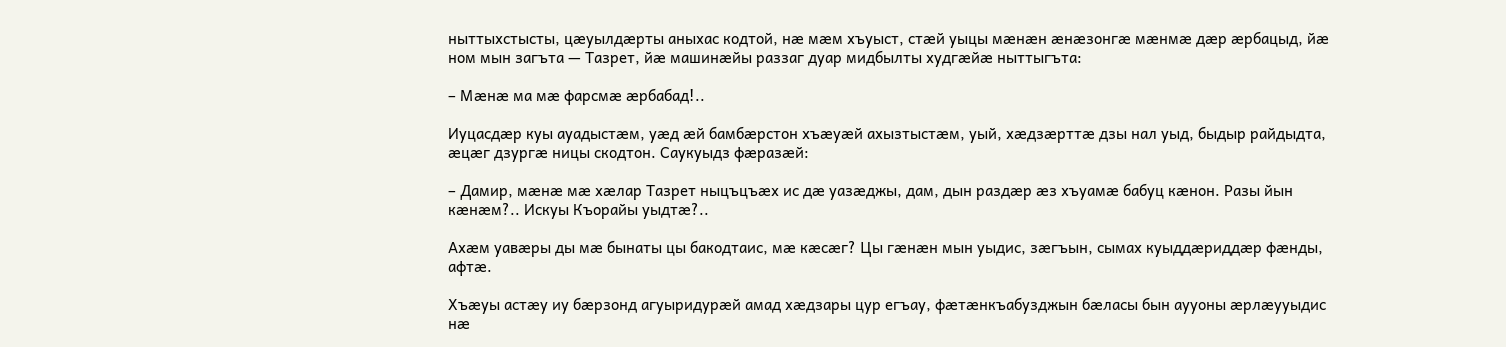ныттыхстысты, цӕуылдӕрты аныхас кодтой, нӕ мӕм хъуыст, стӕй уыцы мӕнӕн ӕнӕзонгӕ мӕнмӕ дӕр ӕрбацыд, йӕ ном мын загъта — Тазрет, йӕ машинӕйы раззаг дуар мидбылты худгӕйӕ ныттыгъта:

– Мӕнӕ ма мӕ фарсмӕ ӕрбабад!..

Иуцасдӕр куы ауадыстӕм, уӕд ӕй бамбӕрстон хъӕуӕй ахызтыстӕм, уый, хӕдзӕрттӕ дзы нал уыд, быдыр райдыдта, ӕцӕг дзургӕ ницы скодтон. Саукуыдз фӕразӕй:

– Дамир, мӕнӕ мӕ хӕлар Тазрет ныцъцъӕх ис дӕ уазӕджы, дам, дын раздӕр ӕз хъуамӕ бабуц кӕнон. Разы йын кӕнӕм?.. Искуы Къорайы уыдтӕ?..

Ахӕм уавӕры ды мӕ бынаты цы бакодтаис, мӕ кӕсӕг? Цы гӕнӕн мын уыдис, зӕгъын, сымах куыддӕриддӕр фӕнды, афтӕ.

Хъӕуы астӕу иу бӕрзонд агуыридурӕй амад хӕдзары цур егъау, фӕтӕнкъабузджын бӕласы бын аууоны ӕрлӕууыдис нӕ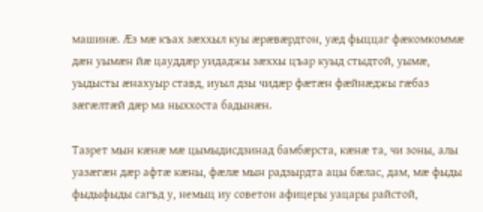машинӕ. Ӕз мӕ къах зӕххыл куы ӕрӕвӕрдтон, уӕд фыццаг фӕкомкоммӕ дӕн уымӕн йӕ цауддӕр уидаджы зӕххы цъар куыд стыдтой, уымӕ, уыдысты ӕнахуыр ставд, иуыл дзы чидӕр фӕтӕн фӕйнӕджы гӕбаз зӕгӕлтӕй дӕр ма ныххоста бадынӕн.

Тазрет мын кӕнӕ мӕ цымыдисдзинад бамбӕрста, кӕнӕ та, чи зоны, алы уазӕгӕн дӕр афтӕ кӕны, фӕлӕ мын радзырдта ацы бӕлас, дам, мӕ фыды фыдыфыды сагъд у, немыц иу советон афицеры уацары райстой,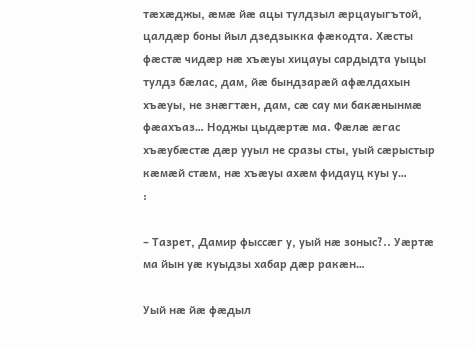тӕхӕджы, ӕмӕ йӕ ацы тулдзыл ӕрцауыгътой, цалдӕр боны йыл дзедзыкка фӕкодта. Хӕсты фӕстӕ чидӕр нӕ хъӕуы хицауы сардыдта уыцы тулдз бӕлас, дам, йӕ бындзарӕй афӕлдахын хъӕуы, не знӕгтӕн, дам, сӕ сау ми бакӕнынмӕ фӕахъаз… Ноджы цыдӕртӕ ма. Фӕлӕ ӕгас хъӕубӕстӕ дӕр ууыл не сразы сты, уый сӕрыстыр кӕмӕй стӕм, нӕ хъӕуы ахӕм фидауц куы у…            :

– Тазрет, Дамир фыссӕг у, уый нӕ зоныс?.. Уӕртӕ ма йын уӕ куыдзы хабар дӕр ракӕн…

Уый нӕ йӕ фӕдыл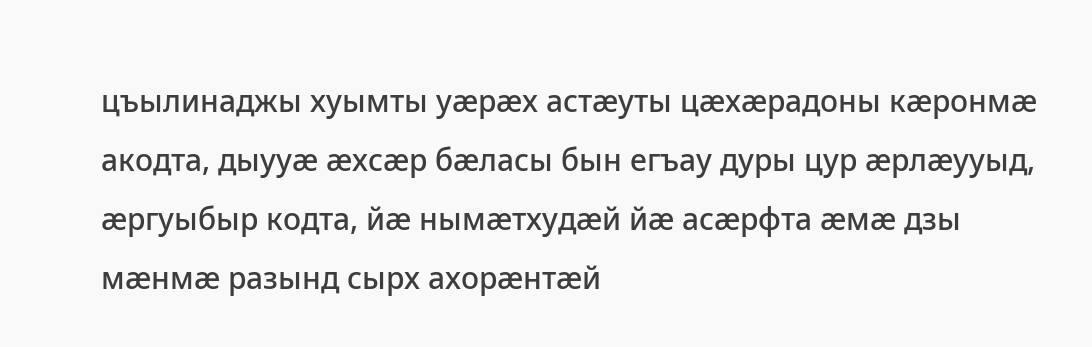цъылинаджы хуымты уӕрӕх астӕуты цӕхӕрадоны кӕронмӕ акодта, дыууӕ ӕхсӕр бӕласы бын егъау дуры цур ӕрлӕууыд, ӕргуыбыр кодта, йӕ нымӕтхудӕй йӕ асӕрфта ӕмӕ дзы мӕнмӕ разынд сырх ахорӕнтӕй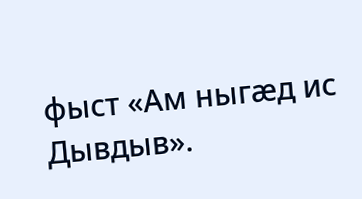фыст «Ам ныгӕд ис Дывдыв».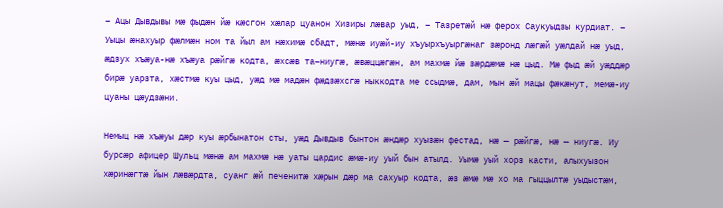– Ацы Дывдывы мӕ фыдӕн йӕ кӕсгон хӕлар цуанон Хизиры лӕвар уыд, – Тазретӕй нӕ ферох Саукуыдзы курдиат. – Уыцы ӕнахуыр фӕлмӕн ном та йыл ам нӕхимӕ сбадт, мӕнӕ иуӕй-иу хъуырхъуыргӕнаг зӕронд лӕгӕй уӕлдай нӕ уыд, ӕдзух хъӕуа-нӕ хъӕуа рӕйгӕ кодта, ӕхсӕв та–ниугӕ, ӕвӕццӕгӕн, ам махмӕ йӕ зӕрдӕмӕ нӕ цыд. Мӕ фыд ӕй уӕддӕр бирӕ уарзта, хӕстмӕ куы цыд, уӕд мӕ мадӕн фӕдзӕхсгӕ ныккодта ме ссыдмӕ, дам, мын ӕй мацы фӕкӕнут, мемӕ-иу цуаны цӕудзӕни.

Немыц нӕ хъӕуы дӕр куы ӕрбынатон сты, уӕд Дывдыв бынтон ӕндӕр хуызӕн фестад, нӕ — рӕйгӕ, нӕ — ниугӕ. Иу бурсӕр афицер Шульц мӕнӕ ам махмӕ нӕ уаты цардис ӕмӕ-иу уый бын атылд. Уымӕ уый хорз касти, алыхуызон хӕринӕгтӕ йын лӕвӕрдта, суанг ӕй печенитӕ хӕрын дӕр ма сахуыр кодта, ӕз ӕмӕ мӕ хо ма гыццылтӕ уыдыстӕм,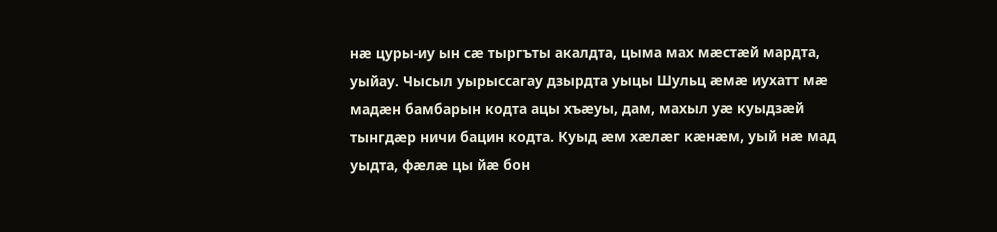нӕ цуры-иу ын сӕ тыргъты акалдта, цыма мах мӕстӕй мардта, уыйау. Чысыл уырыссагау дзырдта уыцы Шульц ӕмӕ иухатт мӕ мадӕн бамбарын кодта ацы хъӕуы, дам, махыл уӕ куыдзӕй тынгдӕр ничи бацин кодта. Куыд ӕм хӕлӕг кӕнӕм, уый нӕ мад уыдта, фӕлӕ цы йӕ бон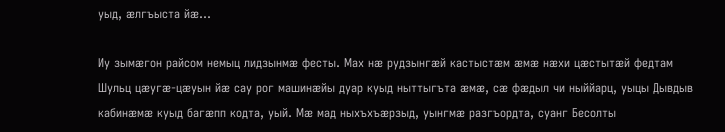уыд, ӕлгъыста йӕ…

Иу зымӕгон райсом немыц лидзынмӕ фесты. Мах нӕ рудзынгӕй кастыстӕм ӕмӕ нӕхи цӕстытӕй федтам Шульц цӕугӕ-цӕуын йӕ сау рог машинӕйы дуар куыд ныттыгъта ӕмӕ, сӕ фӕдыл чи ныййарц, уыцы Дывдыв кабинӕмӕ куыд багӕпп кодта, уый. Мӕ мад ныхъхъӕрзыд, уынгмӕ разгъордта, суанг Бесолты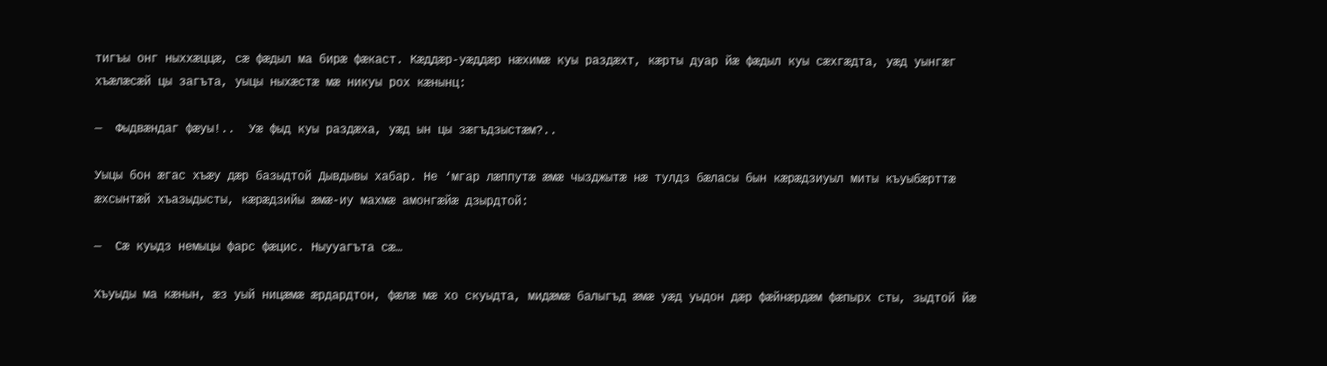тигъы онг ныххӕццӕ, сӕ фӕдыл ма бирӕ фӕкаст. Кӕддӕр-уӕддӕр нӕхимӕ куы раздӕхт, кӕрты дуар йӕ фӕдыл куы сӕхгӕдта, уӕд уынгӕг хъӕлӕсӕй цы загъта, уыцы ныхӕстӕ мӕ никуы рох кӕнынц:

—  Фыдвӕндаг фӕуы!..  Уӕ фыд куы раздӕха, уӕд ын цы зӕгъдзыстӕм?..

Уыцы бон ӕгас хъӕу дӕр базыдтой Дывдывы хабар. Не ‘мгар лӕппутӕ ӕмӕ чызджытӕ нӕ тулдз бӕласы бын кӕрӕдзиуыл миты къуыбӕрттӕ ӕхсынтӕй хъазыдысты, кӕрӕдзийы ӕмӕ-иу махмӕ амонгӕйӕ дзырдтой:

—  Сӕ куыдз немыцы фарс фӕцис. Ныууагъта сӕ…

Хъуыды ма кӕнын, ӕз уый ницӕмӕ ӕрдардтон, фӕлӕ мӕ хо скуыдта, мидӕмӕ балыгъд ӕмӕ уӕд уыдон дӕр фӕйнӕрдӕм фӕпырх сты, зыдтой йӕ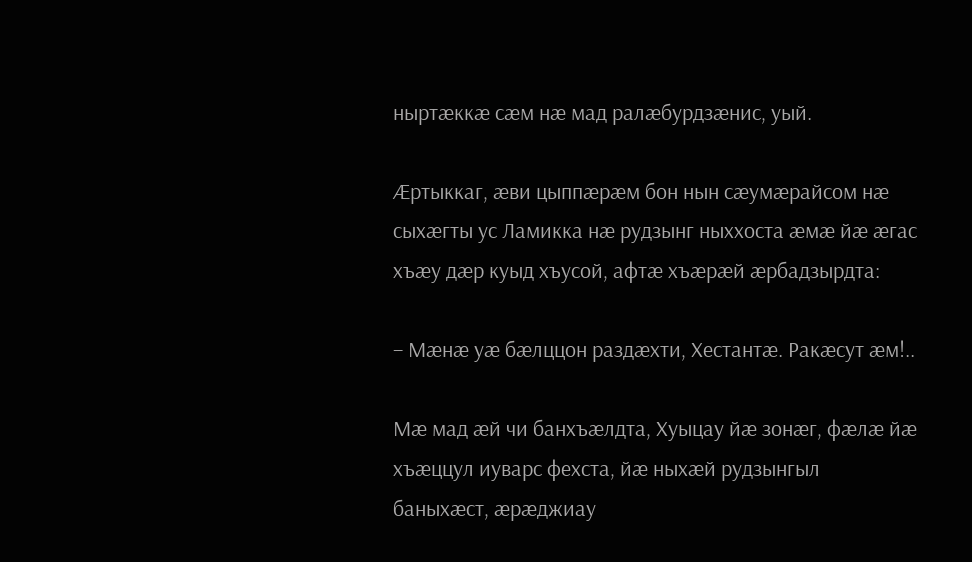ныртӕккӕ сӕм нӕ мад ралӕбурдзӕнис, уый.

Ӕртыккаг, ӕви цыппӕрӕм бон нын сӕумӕрайсом нӕ сыхӕгты ус Ламикка нӕ рудзынг ныххоста ӕмӕ йӕ ӕгас хъӕу дӕр куыд хъусой, афтӕ хъӕрӕй ӕрбадзырдта:

– Мӕнӕ уӕ бӕлццон раздӕхти, Хестантӕ. Ракӕсут ӕм!..

Мӕ мад ӕй чи банхъӕлдта, Хуыцау йӕ зонӕг, фӕлӕ йӕ хъӕццул иуварс фехста, йӕ ныхӕй рудзынгыл баныхӕст, ӕрӕджиау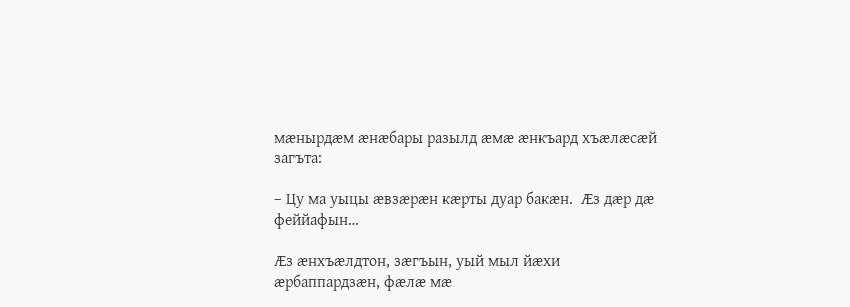мӕнырдӕм ӕнӕбары разылд ӕмӕ ӕнкъард хъӕлӕсӕй загъта:

– Цу ма уыцы ӕвзӕрӕн кӕрты дуар бакӕн.  Ӕз дӕр дӕ феййафын…

Ӕз ӕнхъӕлдтон, зӕгъын, уый мыл йӕхи ӕрбаппардзӕн, фӕлӕ мӕ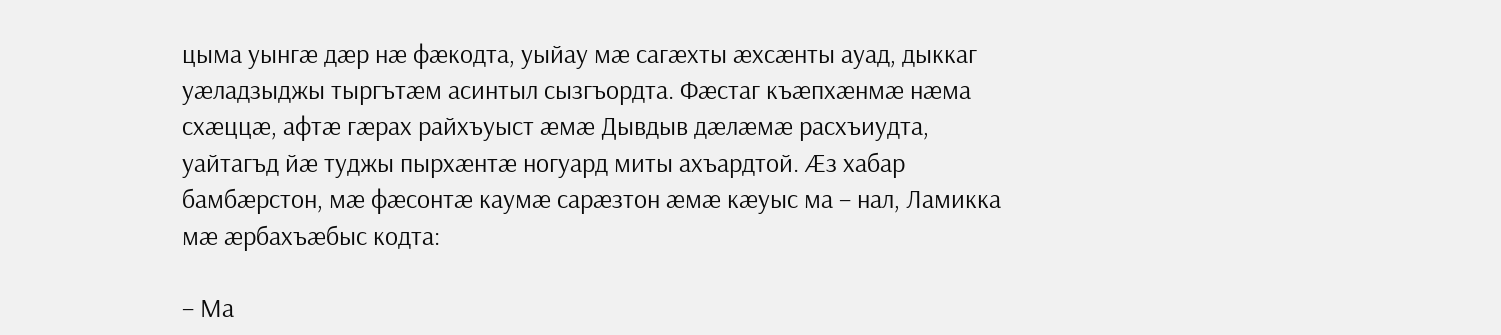цыма уынгӕ дӕр нӕ фӕкодта, уыйау мӕ сагӕхты ӕхсӕнты ауад, дыккаг уӕладзыджы тыргътӕм асинтыл сызгъордта. Фӕстаг къӕпхӕнмӕ нӕма схӕццӕ, афтӕ гӕрах райхъуыст ӕмӕ Дывдыв дӕлӕмӕ расхъиудта, уайтагъд йӕ туджы пырхӕнтӕ ногуард миты ахъардтой. Ӕз хабар бамбӕрстон, мӕ фӕсонтӕ каумӕ сарӕзтон ӕмӕ кӕуыс ма – нал, Ламикка мӕ ӕрбахъӕбыс кодта:

– Ма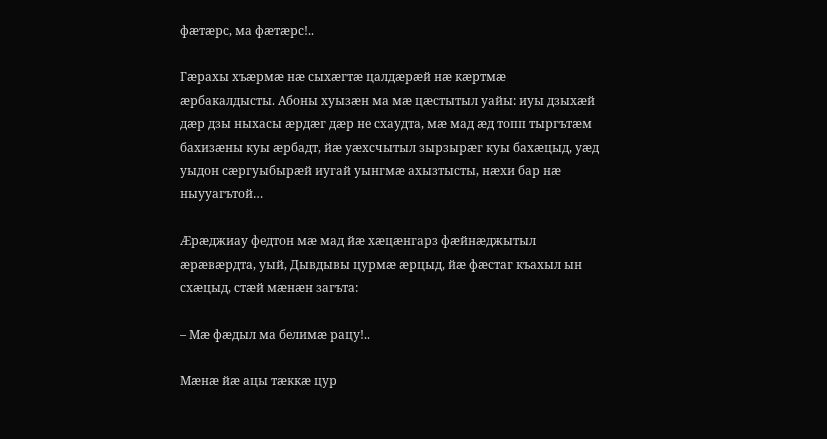фӕтӕрс, ма фӕтӕрс!..

Гӕрахы хъӕрмӕ нӕ сыхӕгтӕ цалдӕрӕй нӕ кӕртмӕ ӕрбакалдысты. Абоны хуызӕн ма мӕ цӕстытыл уайы: иуы дзыхӕй дӕр дзы ныхасы ӕрдӕг дӕр не схаудта, мӕ мад ӕд топп тыргътӕм бахизӕны куы ӕрбадт, йӕ уӕхсчытыл зырзырӕг куы бахӕцыд, уӕд уыдон сӕргуыбырӕй иугай уынгмӕ ахызтысты, нӕхи бар нӕ ныууагътой…

Ӕрӕджиау федтон мӕ мад йӕ хӕцӕнгарз фӕйнӕджытыл ӕрӕвӕрдта, уый, Дывдывы цурмӕ ӕрцыд, йӕ фӕстаг къахыл ын схӕцыд, стӕй мӕнӕн загъта:

– Мӕ фӕдыл ма белимӕ рацу!..

Мӕнӕ йӕ ацы тӕккӕ цур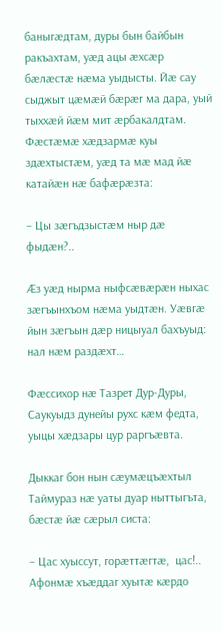баныгӕдтам, дуры бын байбын ракъахтам, уӕд ацы ӕхсӕр бӕлӕстӕ нӕма уыдысты. Йӕ сау сыджыт цӕмӕй бӕрӕг ма дара, уый тыххӕй йӕм мит ӕрбакалдтам. Фӕстӕмӕ хӕдзармӕ куы здӕхтыстӕм, уӕд та мӕ мад йӕ катайӕн нӕ бафӕрӕзта:

– Цы зӕгъдзыстӕм ныр дӕ фыдӕн?..

Ӕз уӕд нырма ныфсӕвӕрӕн ныхас зӕгъынхъом нӕма уыдтӕн. Уӕвгӕ йын зӕгъын дӕр ницыуал бахъуыд: нал нӕм раздӕхт…

Фӕссихор нӕ Тазрет Дур-Дуры, Саукуыдз дунейы рухс кӕм федта, уыцы хӕдзары цур раргъӕвта.

Дыккаг бон нын сӕумӕцъӕхтыл Таймураз нӕ уаты дуар ныттыгъта, бӕстӕ йӕ сӕрыл систа:

– Цас хуыссут, горӕттӕгтӕ,  цас!.. Афонмӕ хъӕддаг хуытӕ кӕрдо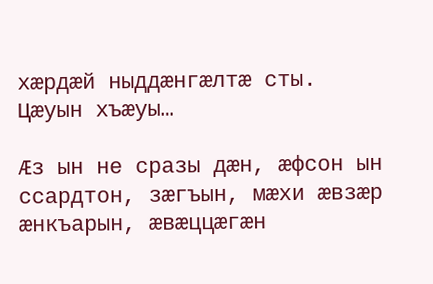хӕрдӕй ныддӕнгӕлтӕ сты. Цӕуын хъӕуы…

Ӕз ын не сразы дӕн, ӕфсон ын ссардтон, зӕгъын, мӕхи ӕвзӕр ӕнкъарын, ӕвӕццӕгӕн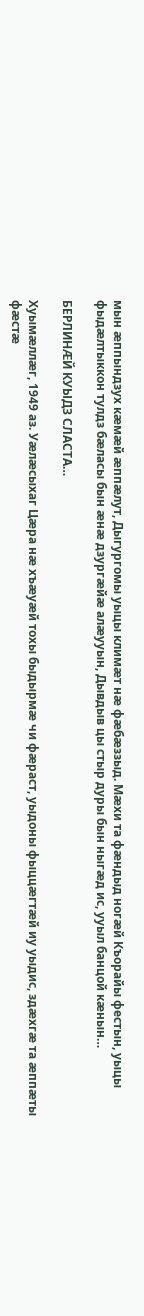мын ӕппындзух кӕмӕй ӕппӕлут, Дыгургомы уыцы климӕт нӕ фӕбӕззыд. Мӕхи та фӕндыд ногӕй Къорайы фестын, уыцы фыдӕлтыккон тулдз бӕласы бын ӕнӕ дзургӕйӕ алӕууын, Дывдыв цы стыр дуры бын ныгӕд ис, ууыл банцой кӕнын…

БЕРЛИНӔЙ КУЫДЗ СЛАСТА…

Хуымӕллӕг, 1949 аз. Уӕлӕсыхаг Цӕра нӕ хъӕуӕй тохы быдырмӕ чи фӕраст, уыдоны фыццӕгтӕй иу уыдис, здӕхгӕ та ӕппӕты фӕстӕ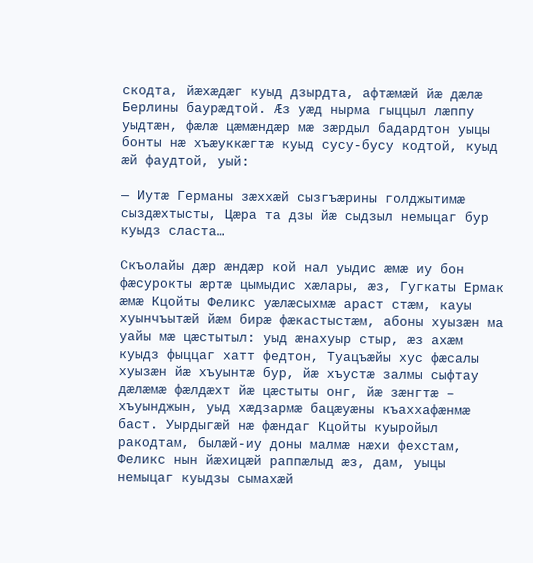скодта, йӕхӕдӕг куыд дзырдта, афтӕмӕй йӕ дӕлӕ Берлины баурӕдтой. Ӕз уӕд нырма гыццыл лӕппу уыдтӕн, фӕлӕ цӕмӕндӕр мӕ зӕрдыл бадардтон уыцы бонты нӕ хъӕуккӕгтӕ куыд сусу-бусу кодтой, куыд ӕй фаудтой, уый:

— Иутӕ Германы зӕххӕй сызгъӕрины голджытимӕ сыздӕхтысты, Цӕра та дзы йӕ сыдзыл немыцаг бур куыдз сласта…

Скъолайы дӕр ӕндӕр кой нал уыдис ӕмӕ иу бон фӕсурокты ӕртӕ цымыдис хӕлары, ӕз, Гугкаты Ермак ӕмӕ Кцойты Феликс уӕлӕсыхмӕ араст стӕм, кауы хуынчъытӕй йӕм бирӕ фӕкастыстӕм, абоны хуызӕн ма уайы мӕ цӕстытыл: уыд ӕнахуыр стыр, ӕз ахӕм куыдз фыццаг хатт федтон, Туацъӕйы хус фӕсалы хуызӕн йӕ хъуынтӕ бур, йӕ хъустӕ залмы сыфтау дӕлӕмӕ фӕлдӕхт йӕ цӕстыты онг, йӕ зӕнгтӕ – хъуынджын, уыд хӕдзармӕ бацӕуӕны къаххафӕнмӕ баст. Уырдыгӕй нӕ фӕндаг Кцойты куыройыл ракодтам, былӕй-иу доны малмӕ нӕхи фехстам, Феликс нын йӕхицӕй раппӕлыд ӕз, дам, уыцы немыцаг куыдзы сымахӕй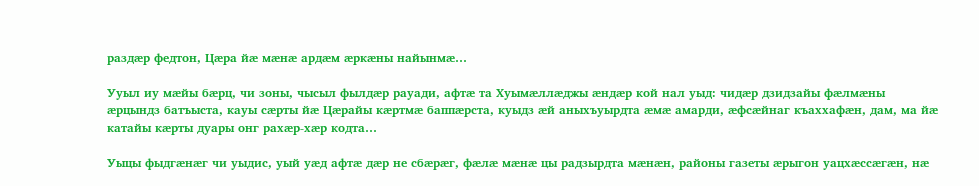раздӕр федтон, Цӕра йӕ мӕнӕ ардӕм ӕркӕны найынмӕ…

Ууыл иу мӕйы бӕрц, чи зоны, чысыл фылдӕр рауади, афтӕ та Хуымӕллӕджы ӕндӕр кой нал уыд: чидӕр дзидзайы фӕлмӕны ӕрцындз батъыста, кауы сӕрты йӕ Цӕрайы кӕртмӕ баппӕрста, куыдз ӕй аныхъуырдта ӕмӕ амарди, ӕфсӕйнаг къаххафӕн, дам, ма йӕ катайы кӕрты дуары онг рахӕр-хӕр кодта…

Уыцы фыдгӕнӕг чи уыдис, уый уӕд афтӕ дӕр не сбӕрӕг, фӕлӕ мӕнӕ цы радзырдта мӕнӕн, районы газеты ӕрыгон уацхӕссӕгӕн, нӕ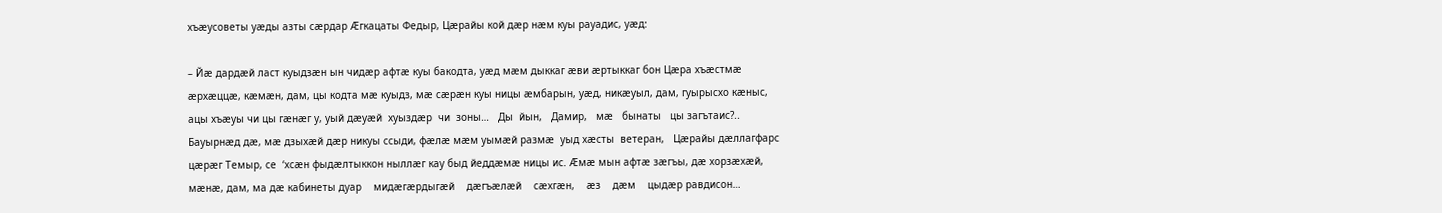хъӕусоветы уӕды азты сӕрдар Ӕгкацаты Федыр, Цӕрайы кой дӕр нӕм куы рауадис, уӕд:

– Йӕ дардӕй ласт куыдзӕн ын чидӕр афтӕ куы бакодта, уӕд мӕм дыккаг ӕви ӕртыккаг бон Цӕра хъӕстмӕ ӕрхӕццӕ, кӕмӕн, дам, цы кодта мӕ куыдз, мӕ сӕрӕн куы ницы ӕмбарын, уӕд, никӕуыл, дам, гуырысхо кӕныс, ацы хъӕуы чи цы гӕнӕг у, уый дӕуӕй  хуыздӕр  чи  зоны…   Ды  йын,   Дамир,   мӕ   бынаты   цы загътаис?.. Бауырнӕд дӕ, мӕ дзыхӕй дӕр никуы ссыди, фӕлӕ мӕм уымӕй размӕ  уыд хӕсты  ветеран,   Цӕрайы дӕллагфарс  цӕрӕг Темыр, се  ‘хсӕн фыдӕлтыккон ныллӕг кау быд йеддӕмӕ ницы ис. Ӕмӕ мын афтӕ зӕгъы, дӕ хорзӕхӕй, мӕнӕ, дам, ма дӕ кабинеты дуар    мидӕгӕрдыгӕй    дӕгъӕлӕй    сӕхгӕн,    ӕз    дӕм    цыдӕр равдисон…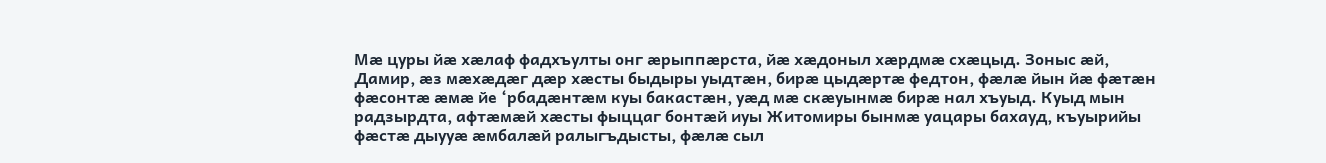Мӕ цуры йӕ хӕлаф фадхъулты онг ӕрыппӕрста, йӕ хӕдоныл хӕрдмӕ схӕцыд. Зоныс ӕй, Дамир, ӕз мӕхӕдӕг дӕр хӕсты быдыры уыдтӕн, бирӕ цыдӕртӕ федтон, фӕлӕ йын йӕ фӕтӕн фӕсонтӕ ӕмӕ йе ‘рбадӕнтӕм куы бакастӕн, уӕд мӕ скӕуынмӕ бирӕ нал хъуыд. Куыд мын радзырдта, афтӕмӕй хӕсты фыццаг бонтӕй иуы Житомиры бынмӕ уацары бахауд, къуырийы фӕстӕ дыууӕ ӕмбалӕй ралыгъдысты, фӕлӕ сыл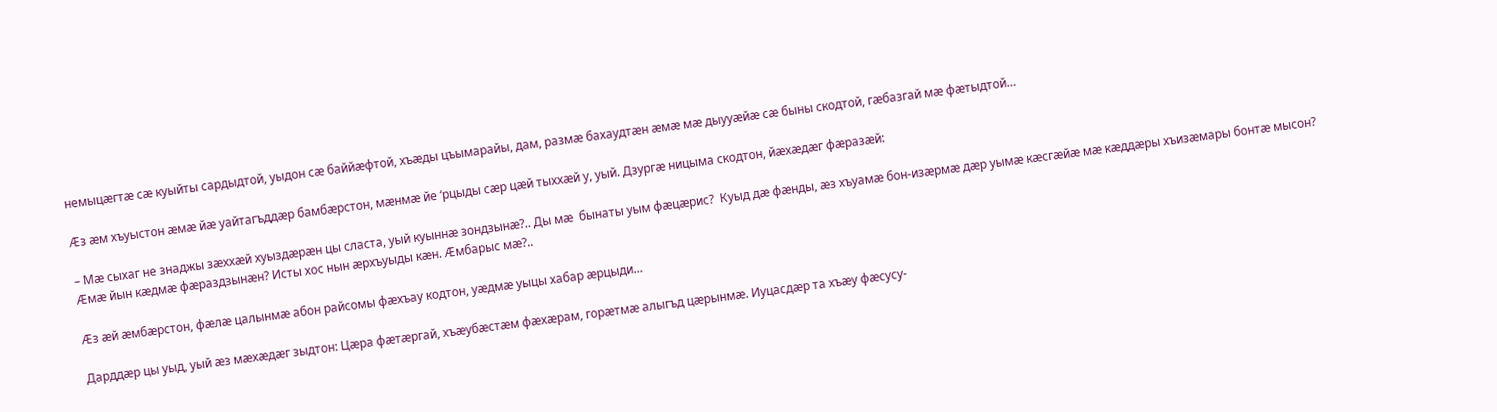немыцӕгтӕ сӕ куыйты сардыдтой, уыдон сӕ баййӕфтой, хъӕды цъымарайы, дам, размӕ бахаудтӕн ӕмӕ мӕ дыууӕйӕ сӕ быны скодтой, гӕбазгай мӕ фӕтыдтой…

Ӕз ӕм хъуыстон ӕмӕ йӕ уайтагъддӕр бамбӕрстон, мӕнмӕ йе ‘рцыды сӕр цӕй тыххӕй у, уый. Дзургӕ ницыма скодтон, йӕхӕдӕг фӕразӕй:

– Мӕ сыхаг не знаджы зӕххӕй хуыздӕрӕн цы сласта, уый куыннӕ зондзынӕ?.. Ды мӕ  бынаты уым фӕцӕрис?  Куыд дӕ фӕнды, ӕз хъуамӕ бон-изӕрмӕ дӕр уымӕ кӕсгӕйӕ мӕ кӕддӕры хъизӕмары бонтӕ мысон? Ӕмӕ йын кӕдмӕ фӕраздзынӕн? Исты хос нын ӕрхъуыды кӕн. Ӕмбарыс мӕ?..

Ӕз ӕй ӕмбӕрстон, фӕлӕ цалынмӕ абон райсомы фӕхъау кодтон, уӕдмӕ уыцы хабар ӕрцыди…

Дарддӕр цы уыд, уый ӕз мӕхӕдӕг зыдтон: Цӕра фӕтӕргай, хъӕубӕстӕм фӕхӕрам, горӕтмӕ алыгъд цӕрынмӕ. Иуцасдӕр та хъӕу фӕсусу-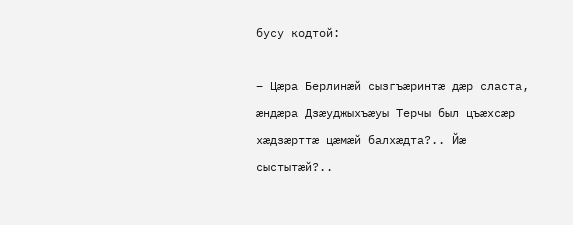бусу кодтой:

– Цӕра Берлинӕй сызгъӕринтӕ дӕр сласта, ӕндӕра Дзӕуджыхъӕуы Терчы был цъӕхсӕр хӕдзӕрттӕ цӕмӕй балхӕдта?.. Йӕ сыстытӕй?..